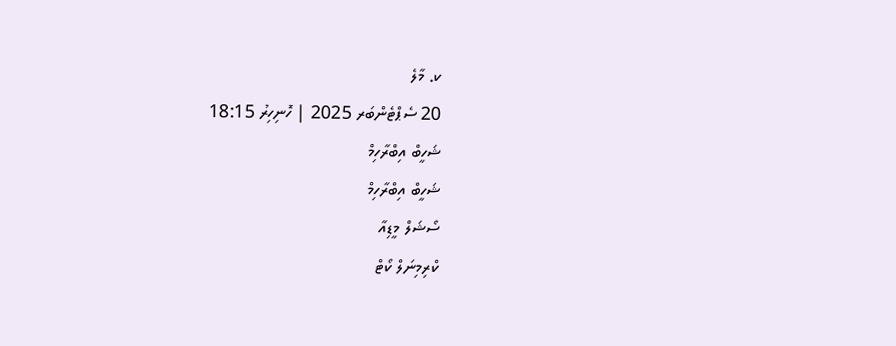ކ. މާލެ
20 ސެޕްޓެންބަރ 2025 | ހޮނިހިރު 18:15
ޝަހީބް އިބްރާހިމް
ޝަހީބް އިބްރާހިމް
ސޯޝަލް މީޑިއާ
ކްރިމިނަލް ކޯޓް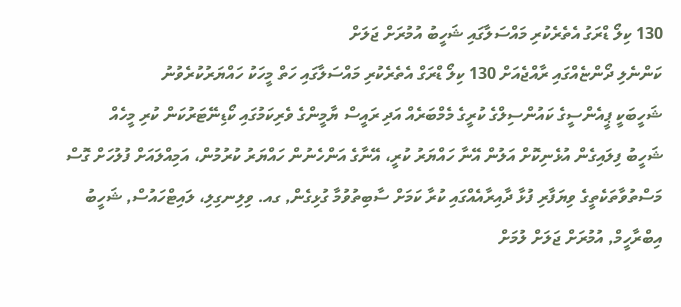130 ކިލޯ ޑްރަގު އެތެރެކުރި މައްސަލާގައި ޝަހީބު އުމުރަށް ޖަލަށް
ކަންނެލި ދޯންޏެއްގައި ރާއްޖެއަށް 130 ކިލޯ ޑްރަގް އެތެރެކުރި މައްސަލާގައި ހަތް މީހަކު ހައްޔަރުކުރެވުނު
ޝަހީބަކީ ޕީއެންސީގެ ކައުންސިލްގެ ކުރީގެ މެމްބަރެއް އަދި ރައީސް ޔާމީންގެ ވެރިކަމުގައި ކޯޑިނޭޓަރުކަން ކުރި މީހެއް
ޝަހީބު ފިލައިގެން އުޅެނިކޮށް އަލުން އޭނާ ހައްޔަރު ކުރީ، އޭނާގެ އަންހެނުން ހައްޔަރު ކުރުމުން، އަމިއްލައަށް ފުލުހަށް ގޮސް
މަސްތުވާތަކެތީގެ ވިޔަފާރި ފުޅާ ދާއިރާއެއްގައި ކުރާ ކަމަށް ސާބިތުވުމާ ގުޅިގެން, ގއ. ވިލިނގިލި، ލައިޓްހައުސް, ޝަހީބު އިބްރާހީމް, އުމުރަށް ޖަލަށް ލުމަށް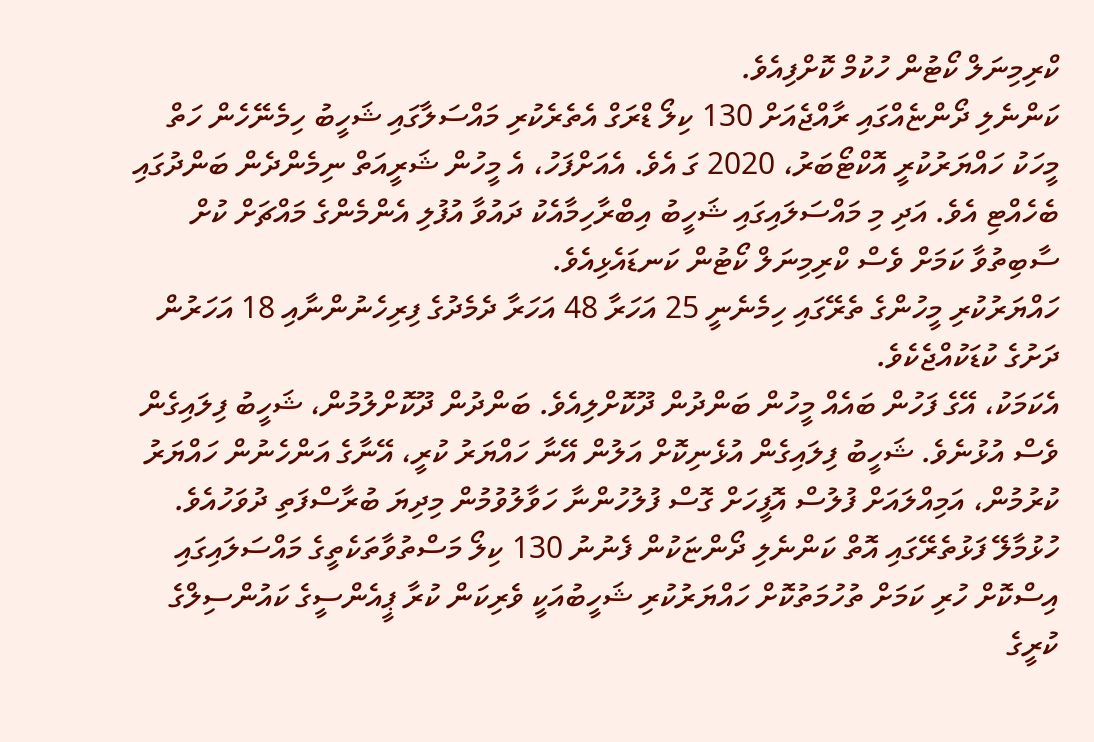ކްރިމިނަލް ކޯޓުން ހުކުމް ކޮށްފިއެވެ.
ކަންނެލި ދޯންޏެއްގައި ރާއްޖެއަށް 130 ކިލޯ ޑްރަގް އެތެރެކުރި މައްސަލާގައި ޝަހީބު ހިމެނޭހެން ހަތް މީހަކު ހައްޔަރުކުރީ އޮކްޓޯބަރު، 2020 ގަ އެވެ. އެއަށްފަހު، އެ މީހުން ޝަރީއަތް ނިމެންދެން ބަންދުގައި ބެހެއްޓި އެވެ. އަދި މި މައްސަލައިގައި ޝަހީބު އިބްރާހިމާއެކު ދައުވާ އުފުލި އެންމެންގެ މައްޗަށް ކުށް ސާބިތުވާ ކަމަށް ވެސް ކްރިމިނަލް ކޯޓުން ކަނޑައެޅިއެވެ.
ހައްޔަރުކުރި މީހުންގެ ތެރޭގައި ހިމެނެނީ 25 އަހަރާ 48 އަހަރާ ދެމެދުގެ ފިރިހެނުންނާއި 18 އަހަރުން ދަށުގެ ކުޑަކުއްޖެކެވެ.
އެކަމަކު، އޭގެ ފަހުން ބައެއް މީހުން ބަންދުން ދޫކޮށްލިއެވެ. ބަންދުން ދޫކޮށްލުމުން، ޝަހީބު ފިލައިގެން ވެސް އުޅުނެވެ. ޝަހީބު ފިލައިގެން އުޅެނިކޮށް އަލުން އޭނާ ހައްޔަރު ކުރީ، އޭނާގެ އަންހެނުން ހައްޔަރު ކުރުމުން، އަމިއްލައަށް ފުލުސް އޮފީހަށް ގޮސް ފުލުހުންނާ ހަވާލުވުމުން މިދިޔަ ބުރާސްފަތި ދުވަހުއެވެ.
ހުޅުމާލޭ ފަޅުތެރޭގައި އޮތް ކަންނެލި ދޯންޏަކުން ފެނުނު 130 ކިލޯ މަސްތުވާތަކެތީގެ މައްސަލައިގައި އިސްކޮށް ހުރި ކަމަށް ތުހުމަތުކޮށް ހައްޔަރުކުރި ޝަހީބުއަކީ ވެރިކަން ކުރާ ޕީއެންސީގެ ކައުންސިލްގެ ކުރީގެ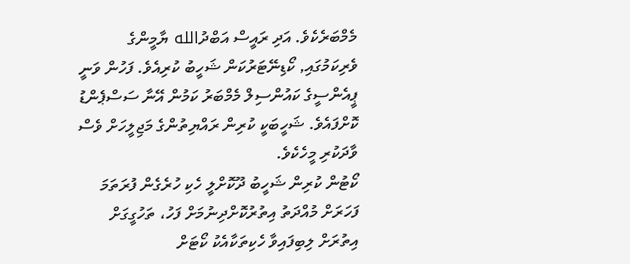މެމްބަރެކެވެ. އަދި ރައީސް އަބްދުالله ޔާމީންގެ ވެރިކަމުގައި, ކޯޑިނޭޓަރުކަން ޝަހީބު ކުރިއެވެ. ފަހުން ވަނީ ޕީއެންސީގެ ކައުންސިލް މެމްބަރު ކަމުން އޭނާ ސަސްޕެންޑު ކޮށްފައެވެ. ޝަހީބަކީ ކުރިން ރައްޔިތުންގެ މަޖިލީހަށް ވެސް ވާދަކުރި މީހެކެވެ.
ކޯޓުން ކުރިން ޝަހީބު ދޫކޮށްލީ ހެކި ހުރެގެން ފުރަތަމަ ފަހަރަށް މުއްދަތު އިތުރުކޮށްދިނުމަށް ފަހު، ތަހުގީގަށް އިތުރަށް ލިބިފައިވާ ހެކިތަކާއެކު ކޯޓަށް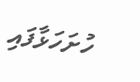ހުށަހަޅާފައި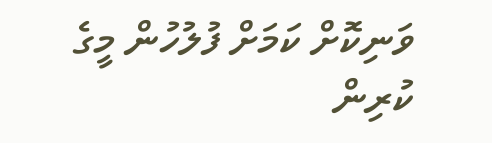ވަނިކޮށް ކަމަށް ފުލުހުން މީގެ ކުރިން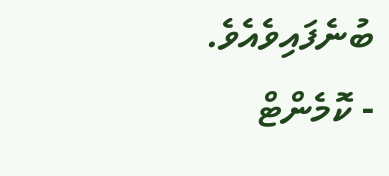ބުނެފައިވެއެވެ.
- ކޮމެންޓް